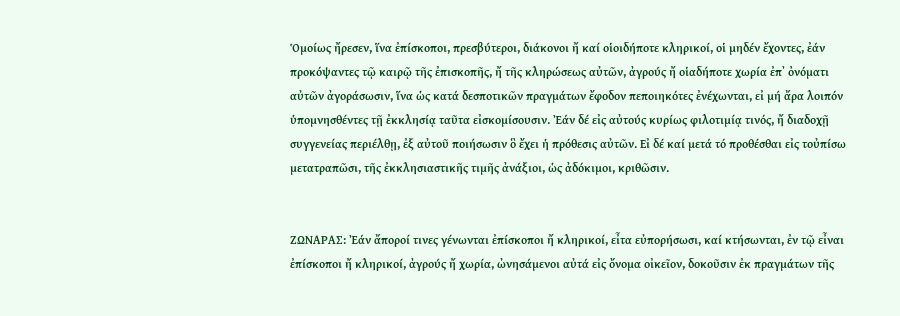Ὁμοίως ἤρεσεν, ἵνα ἐπίσκοποι, πρεσβύτεροι, διάκονοι ἤ καί οἱοιδήποτε κληρικοί, οἱ μηδέν ἔχοντες, ἐάν προκόψαντες τῷ καιρῷ τῆς ἐπισκοπῆς, ἤ τῆς κληρώσεως αὐτῶν, ἀγρούς ἤ οἱαδήποτε χωρία ἐπ᾽ ὀνόματι αὐτῶν ἀγοράσωσιν, ἵνα ὡς κατά δεσποτικῶν πραγμάτων ἔφοδον πεποιηκότες ἐνέχωνται, εἰ μή ἄρα λοιπόν ὑπομνησθέντες τῇ ἐκκλησίᾳ ταῦτα εἰσκομίσουσιν. Ἐάν δέ εἰς αὐτούς κυρίως φιλοτιμίᾳ τινός, ἤ διαδοχῇ συγγενείας περιέλθῃ, ἐξ αὐτοῦ ποιήσωσιν ὃ ἔχει ἡ πρόθεσις αὐτῶν. Εἰ δέ καί μετά τό προθέσθαι εἰς τοὐπίσω μετατραπῶσι, τῆς ἐκκλησιαστικῆς τιμῆς ἀνάξιοι, ὡς ἀδόκιμοι, κριθῶσιν.


ΖΩΝΑΡΑΣ: Ἐάν ἄποροί τινες γένωνται ἐπίσκοποι ἤ κληρικοί, εἶτα εὐπορήσωσι, καί κτήσωνται, ἐν τῷ εἶναι ἐπίσκοποι ἤ κληρικοί, ἀγρούς ἤ χωρία, ὠνησάμενοι αὐτά εἰς ὄνομα οἰκεῖον, δοκοῦσιν ἐκ πραγμάτων τῆς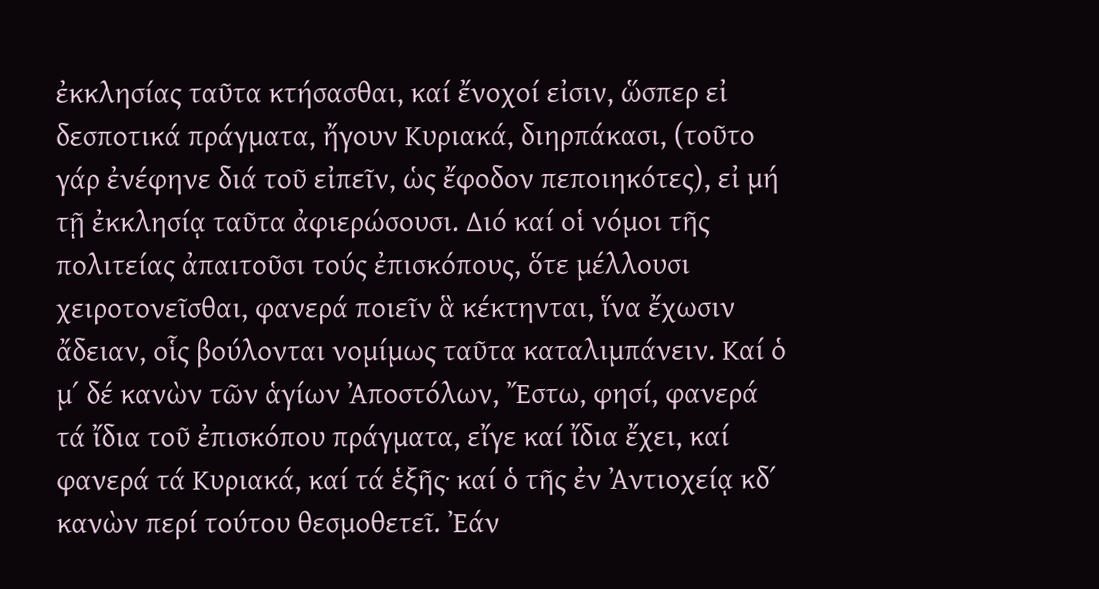ἐκκλησίας ταῦτα κτήσασθαι, καί ἔνοχοί εἰσιν, ὥσπερ εἰ δεσποτικά πράγματα, ἤγουν Κυριακά, διηρπάκασι, (τοῦτο γάρ ἐνέφηνε διά τοῦ εἰπεῖν, ὡς ἔφοδον πεποιηκότες), εἰ μή τῇ ἐκκλησίᾳ ταῦτα ἀφιερώσουσι. Διό καί οἱ νόμοι τῆς πολιτείας ἀπαιτοῦσι τούς ἐπισκόπους, ὅτε μέλλουσι χειροτονεῖσθαι, φανερά ποιεῖν ἃ κέκτηνται, ἵνα ἔχωσιν ἄδειαν, οἷς βούλονται νομίμως ταῦτα καταλιμπάνειν. Καί ὁ μ΄ δέ κανὼν τῶν ἁγίων Ἀποστόλων, Ἔστω, φησί, φανερά τά ἴδια τοῦ ἐπισκόπου πράγματα, εἴγε καί ἴδια ἔχει, καί φανερά τά Κυριακά, καί τά ἑξῆς∙ καί ὁ τῆς ἐν Ἀντιοχείᾳ κδ΄ κανὼν περί τούτου θεσμοθετεῖ. Ἐάν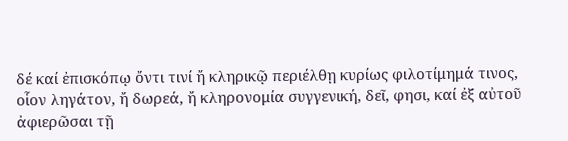δέ καί ἐπισκόπῳ ὄντι τινί ἤ κληρικῷ περιέλθῃ κυρίως φιλοτίμημά τινος, οἷον ληγάτον, ἤ δωρεά, ἤ κληρονομία συγγενική, δεῖ, φησι, καί ἐξ αὐτοῦ ἀφιερῶσαι τῇ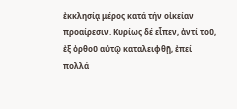ἐκκλησίᾳ μέρος κατά τήν οἰκείαν προαίρεσιν. Κυρίως δέ εἶπεν, ἀντί τοῦ, ἐξ ὀρθοῦ αὐτῷ καταλειφθῇ, ἐπεί πολλά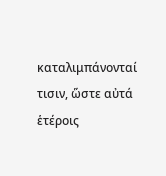καταλιμπάνονταί τισιν, ὥστε αὐτά ἑτέροις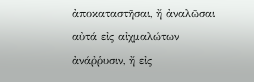ἀποκαταστῆσαι, ἤ ἀναλῶσαι αὐτά εἰς αἰχμαλώτων ἀνάῤῥυσιν, ἤ εἰς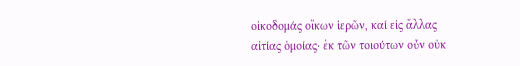οἰκοδομάς οἴκων ἱερῶν, καί εἰς ἄλλας αἰτίας ὁμοίας∙ ἐκ τῶν τοιούτων οὖν οὐκ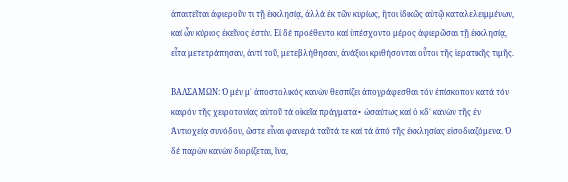ἀπαιτεῖται ἀφιεροῦν τι τῇ ἐκκλησίᾳ, ἀλλά ἐκ τῶν κυρίως, ἤτοι ἰδικῶς αὐτῷ καταλελειμμένων, καί ὧν κύριος ἐκεῖνος ἐστίν. Εἰ δέ προέθεντο καί ὑπέσχοντο μέρος ἀφιερῶσαι τῇ ἐκκλησίᾳ, εἶτα μετετράπησαν, ἀντί τοῦ, μετεβλήθησαν, ἀνάξιοι κριθήσονται οὗτοι τῆς ἱερατικῆς τιμῆς.

ΒΑΛΣΑΜΩΝ: Ὁ μέν μ΄ ἀποστολικός κανὼν θεσπίζει ἀπογράφεσθαι τόν ἐπίσκοπον κατά τόν καιρόν τῆς χειροτονίας αὐτοῦ τά οἰκεῖα πράγματα∙ ὡσαύτως καί ὁ κδ΄ κανὼν τῆς ἐν Ἀντιοχείᾳ συνόδου, ὥστε εἶναι φανερά ταῦτά τε καί τά ἀπό τῆς ἐκκλησίας εἰσοδιαζόμενα. Ὁ δέ παρὼν κανὼν διορίζεται, ἵνα,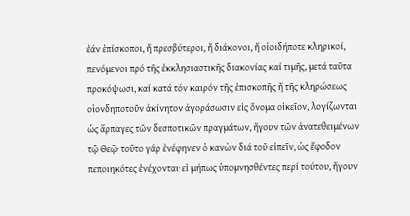ἐάν ἐπίσκοποι, ἤ πρεσβύτεροι, ἤ διάκονοι, ἤ οἱοιδήποτε κληρικοί, πενόμενοι πρό τῆς ἐκκλησιαστικῆς διακονίας καί τιμῆς, μετά ταῦτα προκόψωσι, καί κατά τόν καιρόν τῆς ἐπισκοπῆς ἤ τῆς κληρώσεως οἱονδηποτοῦν ἀκίνητον ἀγοράσωσιν εἰς ὄνομα οἰκεῖον, λογίζωνται ὡς ἅρπαγες τῶν δεσποτικῶν πραγμάτων, ἤγουν τῶν ἀνατεθειμένων τῷ Θεῷ∙ τοῦτο γάρ ἐνέφηνεν ὁ κανὼν διά τοῦ εἰπεῖν, ὡς ἔφοδον πεποιηκότες ἐνέχονται∙ εἰ μήπως ὑπομνησθέντες περί τούτου, ἤγουν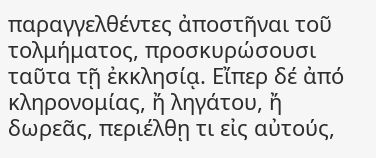παραγγελθέντες ἀποστῆναι τοῦ τολμήματος, προσκυρώσουσι ταῦτα τῇ ἐκκλησίᾳ. Εἴπερ δέ ἀπό κληρονομίας, ἤ ληγάτου, ἤ δωρεᾶς, περιέλθῃ τι εἰς αὐτούς,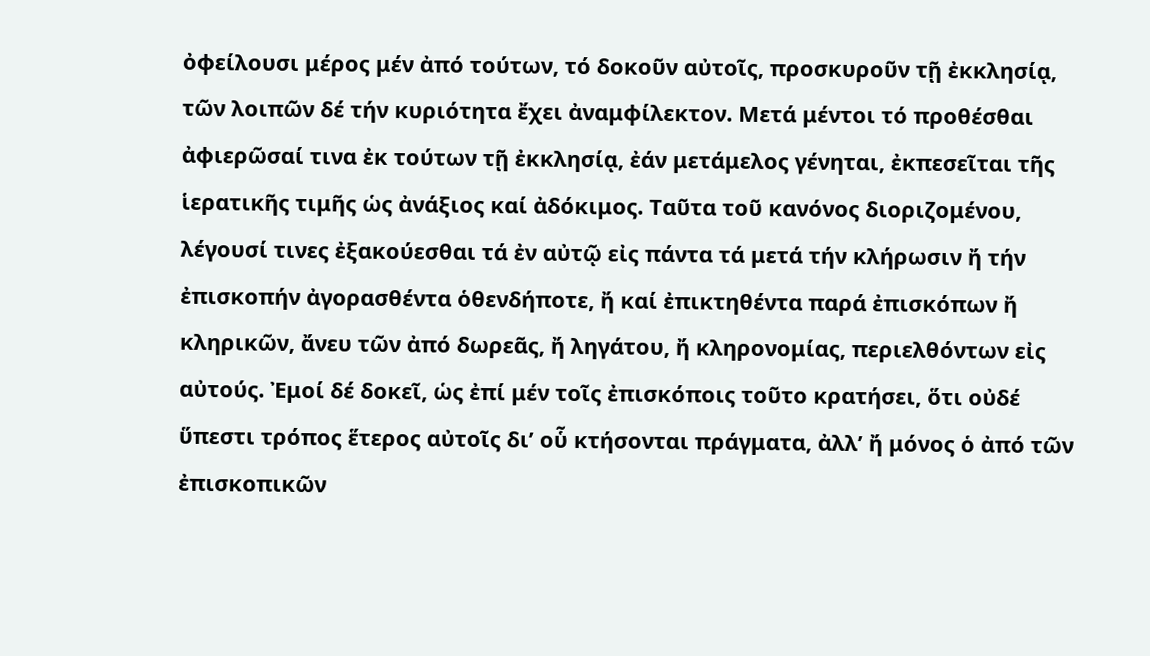ὀφείλουσι μέρος μέν ἀπό τούτων, τό δοκοῦν αὐτοῖς, προσκυροῦν τῇ ἐκκλησίᾳ, τῶν λοιπῶν δέ τήν κυριότητα ἔχει ἀναμφίλεκτον. Μετά μέντοι τό προθέσθαι ἀφιερῶσαί τινα ἐκ τούτων τῇ ἐκκλησίᾳ, ἐάν μετάμελος γένηται, ἐκπεσεῖται τῆς ἱερατικῆς τιμῆς ὡς ἀνάξιος καί ἀδόκιμος. Ταῦτα τοῦ κανόνος διοριζομένου, λέγουσί τινες ἐξακούεσθαι τά ἐν αὐτῷ εἰς πάντα τά μετά τήν κλήρωσιν ἤ τήν ἐπισκοπήν ἀγορασθέντα ὁθενδήποτε, ἤ καί ἐπικτηθέντα παρά ἐπισκόπων ἤ κληρικῶν, ἄνευ τῶν ἀπό δωρεᾶς, ἤ ληγάτου, ἤ κληρονομίας, περιελθόντων εἰς αὐτούς. Ἐμοί δέ δοκεῖ, ὡς ἐπί μέν τοῖς ἐπισκόποις τοῦτο κρατήσει, ὅτι οὐδέ ὕπεστι τρόπος ἕτερος αὐτοῖς δι’ οὗ κτήσονται πράγματα, ἀλλ’ ἤ μόνος ὁ ἀπό τῶν ἐπισκοπικῶν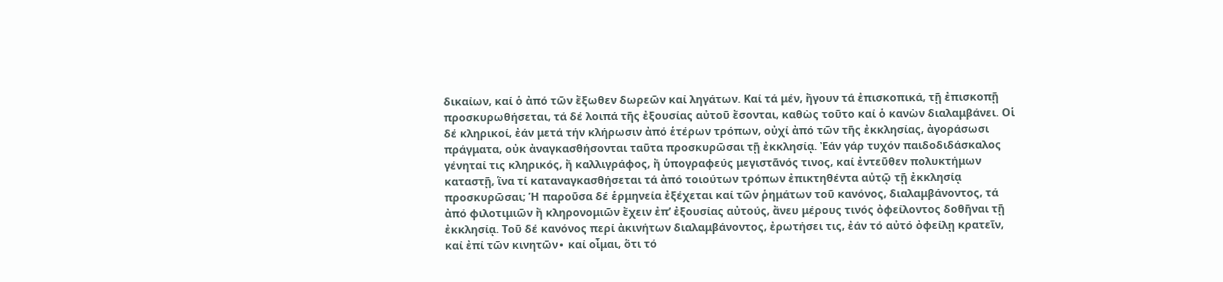δικαίων, καί ὁ ἀπό τῶν ἔξωθεν δωρεῶν καί ληγάτων. Καί τά μέν, ἤγουν τά ἐπισκοπικά, τῇ ἐπισκοπῇ προσκυρωθήσεται, τά δέ λοιπά τῆς ἐξουσίας αὐτοῦ ἔσονται, καθὼς τοῦτο καί ὁ κανὼν διαλαμβάνει. Οἱ δέ κληρικοί, ἐάν μετά τήν κλήρωσιν ἀπό ἑτέρων τρόπων, οὐχί ἀπό τῶν τῆς ἐκκλησίας, ἀγοράσωσι πράγματα, οὐκ ἀναγκασθήσονται ταῦτα προσκυρῶσαι τῇ ἐκκλησίᾳ. Ἐάν γάρ τυχόν παιδοδιδάσκαλος γένηταί τις κληρικός, ἤ καλλιγράφος, ἤ ὑπογραφεύς μεγιστᾶνός τινος, καί ἐντεῦθεν πολυκτήμων καταστῇ, ἵνα τί καταναγκασθήσεται τά ἀπό τοιούτων τρόπων ἐπικτηθέντα αὐτῷ τῇ ἐκκλησίᾳ προσκυρῶσαι; Ἡ παροῦσα δέ ἑρμηνεία ἐξέχεται καί τῶν ῥημάτων τοῦ κανόνος, διαλαμβάνοντος, τά ἀπό φιλοτιμιῶν ἤ κληρονομιῶν ἔχειν ἐπ’ ἐξουσίας αὐτούς, ἄνευ μέρους τινός ὀφείλοντος δοθῆναι τῇ ἐκκλησίᾳ. Τοῦ δέ κανόνος περί ἀκινήτων διαλαμβάνοντος, ἐρωτήσει τις, ἐάν τό αὐτό ὀφείλῃ κρατεῖν, καί ἐπί τῶν κινητῶν∙ καί οἶμαι, ὅτι τό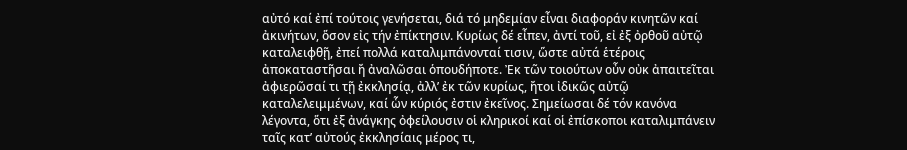αὐτό καί ἐπί τούτοις γενήσεται, διά τό μηδεμίαν εἶναι διαφοράν κινητῶν καί ἀκινήτων, ὅσον εἰς τήν ἐπίκτησιν. Κυρίως δέ εἶπεν, ἀντί τοῦ, εἰ ἐξ ὀρθοῦ αὐτῷ καταλειφθῇ, ἐπεί πολλά καταλιμπάνονταί τισιν, ὥστε αὐτά ἑτέροις ἀποκαταστῆσαι ἤ ἀναλῶσαι ὁπουδήποτε. Ἐκ τῶν τοιούτων οὖν οὐκ ἀπαιτεῖται ἀφιερῶσαί τι τῇ ἐκκλησίᾳ, ἀλλ’ ἐκ τῶν κυρίως, ἤτοι ἰδικῶς αὐτῷ καταλελειμμένων, καί ὧν κύριός ἐστιν ἐκεῖνος. Σημείωσαι δέ τόν κανόνα λέγοντα, ὅτι ἐξ ἀνάγκης ὀφείλουσιν οἱ κληρικοί καί οἱ ἐπίσκοποι καταλιμπάνειν ταῖς κατ’ αὐτούς ἐκκλησίαις μέρος τι,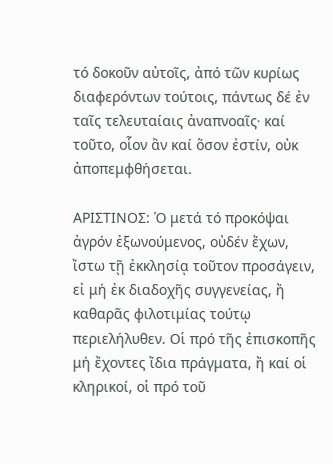τό δοκοῦν αὐτοῖς, ἀπό τῶν κυρίως διαφερόντων τούτοις, πάντως δέ ἐν ταῖς τελευταίαις ἀναπνοαῖς∙ καί τοῦτο, οἷον ἂν καί ὅσον ἐστίν, οὐκ ἀποπεμφθήσεται.

ΑΡΙΣΤΙΝΟΣ: Ὁ μετά τό προκόψαι ἀγρόν ἐξωνούμενος, οὐδέν ἔχων, ἴστω τῇ ἐκκλησίᾳ τοῦτον προσάγειν, εἰ μή ἐκ διαδοχῆς συγγενείας, ἤ καθαρᾶς φιλοτιμίας τούτῳ περιελήλυθεν. Οἱ πρό τῆς ἐπισκοπῆς μή ἔχοντες ἴδια πράγματα, ἤ καί οἱ κληρικοί, οἱ πρό τοῦ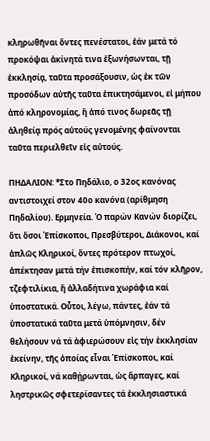κληρωθῆναι ὄντες πενέστατοι, ἐάν μετά τό προκόψαι ἀκίνητά τινα ἐξωνήσωνται, τῇ ἐκκλησίᾳ, ταῦτα προσάξουσιν, ὡς ἐκ τῶν προσόδων αὐτῆς ταῦτα ἐπικτησάμενοι, εἰ μήπου ἀπό κληρονομίας, ἤ ἀπό τινος δωρεᾶς τῇ ἀληθείᾳ πρός αὐτούς γενομένης φαίνονται ταῦτα περιελθεῖν εἰς αὐτούς.

ΠΗΔΑΛΙΟΝ: *Στο Πηδάλιο, ο 32ος κανόνας αντιστοιχεί στον 40ο κανόνα (αρίθμηση Πηδαλίου). Ερμηνεία. Ὁ παρών Κανών διορίζει, ὅτι ὅσοι Ἐπίσκοποι, Πρεσβύτεροι, Διάκονοι, καί ἁπλῶς Κληρικοί, ὄντες πρότερον πτωχοί, ἀπέκτησαν μετά τήν ἐπισκοπήν, καί τόν κλῆρον, τζεφτιλίκια, ἤ ἀλλαδήτινα χωράφια καί ὑποστατικά. Οὗτοι, λέγω, πάντες, ἐάν τά ὑποστατικά ταῦτα μετά ὑπόμνησιν, δέν θελήσουν νά τά ἀφιερώσουν εἰς τήν ἐκκλησίαν ἐκείνην, τῆς ὁποίας εἶναι Ἐπίσκοποι, καί Κληρικοί, νά καθῄρωνται, ὡς ἅρπαγες, καί ληστρικῶς σφετερίσαντες τά ἐκκλησιαστικά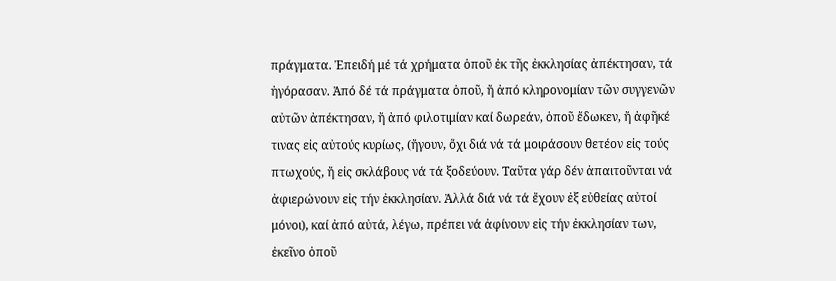πράγματα. Ἐπειδή μέ τά χρήματα ὁποῦ ἐκ τῆς ἐκκλησίας ἀπέκτησαν, τά ἠγόρασαν. Ἀπό δέ τά πράγματα ὁποῦ, ἤ ἀπό κληρονομίαν τῶν συγγενῶν αὐτῶν ἀπέκτησαν, ἤ ἀπό φιλοτιμίαν καί δωρεάν, ὁποῦ ἔδωκεν, ἤ ἀφῆκέ τινας εἰς αὐτούς κυρίως, (ἤγουν, ὄχι διά νά τά μοιράσουν θετέον εἰς τούς πτωχούς, ἤ εἰς σκλάβους νά τά ξοδεύουν. Ταῦτα γάρ δέν ἀπαιτοῦνται νά ἀφιερώνουν εἰς τήν ἐκκλησίαν. Ἀλλά διά νά τά ἔχουν ἐξ εὐθείας αὐτοί μόνοι), καί ἀπό αὐτά, λέγω, πρέπει νά ἀφίνουν εἰς τήν ἐκκλησίαν των, ἐκεῖνο ὁποῦ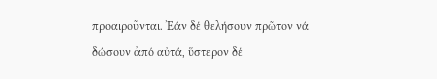προαιροῦνται. Ἐάν δέ θελήσουν πρῶτον νά δώσουν ἀπό αὐτά, ὕστερον δέ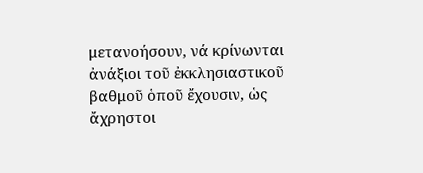μετανοήσουν, νά κρίνωνται ἀνάξιοι τοῦ ἐκκλησιαστικοῦ βαθμοῦ ὁποῦ ἔχουσιν, ὡς ἄχρηστοι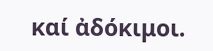καί ἀδόκιμοι.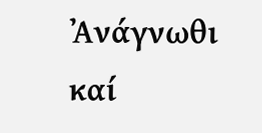Ἀνάγνωθι καί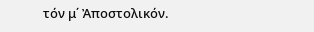τόν μ΄ Ἀποστολικόν.